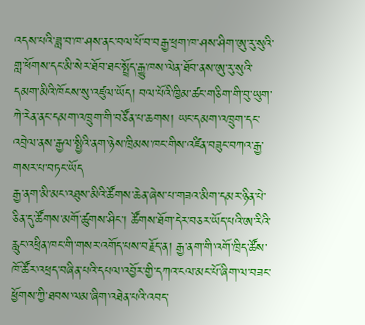འདས་པའི་ཟླ་བ་ཁ་ཤས་ནང་བལ་པོ་བ་བརྒྱ་ཕྲག་ཁ་ཤས་ཤིག་ཨུ་རུ་སུའི་གླ་ཕོགས་དང་མི་སེར་ཐོབ་ཐང་སྤྲོད་རྒྱུ་ཁས་ལེན་ཐོབ་ནས་ཨུ་རུ་སུའི་དམག་མིའི་ཁོངས་སུ་འཛུལ་ཡོད། བལ་པོའི་ཁྱིམ་ཚང་གཅིག་གི་བུ་ཡུག་ཀེ་རེན་ནང་དམག་འཁྲུག་གི་བཙོན་པ་ཆགས། ཡང་དམག་འཁྲུག་དང་འབྲེལ་ནས་རྒྱལ་སྤྱིའི་ནག་ཉེས་ཁྲིམས་ཁང་གིས་འཛིན་བཟུང་བཀའ་རྒྱ་གསར་པ་བཏང་ཡོད
རྒྱ་ནག་མི་མང་འཐུས་མིའི་ཚོགས་ཆེན་ཞེས་པ་གཟའ་མིག་དམར་ཉིན་པེ་ཅིན་དུ་ཚོགས་མགོ་ཚུགས་ཤིང་། ཚོགས་ཐོག་དེར་བཅར་ཡོད་པའི་ཨ་རིའི་རླུང་འཕྲིན་ཁང་གི་གསར་འགོད་པས་བརྗོད་ན། རྒྱ་ནག་གི་འགོ་ཁྲིད་ཚོས་ཁོ་ཚོར་འཕྲད་བཞིན་པའི་དཔལ་འབྱོར་གྱི་དཀའ་ངལ་མང་པོ་ཞིག་ལ་བཟང་ཕྱོགས་ཀྱི་ཐབས་ལམ་ཞིག་འཐེན་པའི་འབད་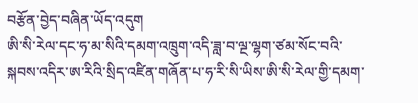བརྩོན་བྱེད་བཞིན་ཡོད་འདུག
ཨི་སི་རེལ་དང་ཧ་མ་སིའི་དམག་འཁྲུག་འདི་ཟླ་བ་ལྔ་ལྷག་ཙམ་སོང་བའི་སྐབས་འདིར་ཨ་རིའི་སྲིད་འཛིན་གཞོན་པ་ཧ་རི་སི་ཡིས་ཨི་སི་རེལ་གྱི་དམག་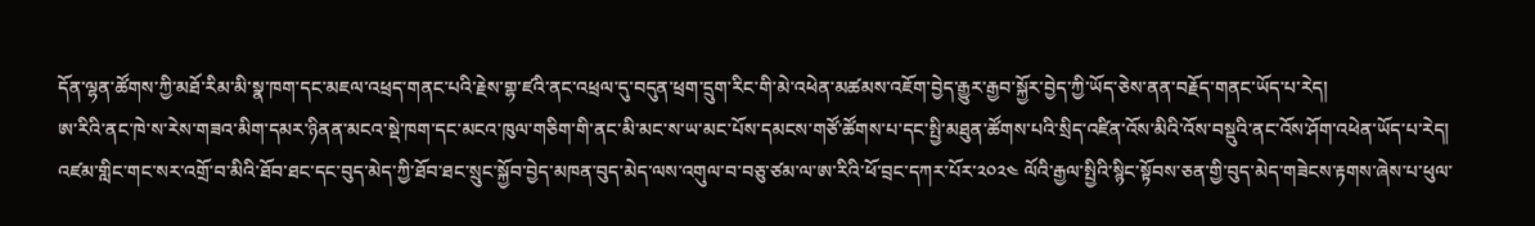དོན་ལྷན་ཚོགས་ཀྱི་མཐོ་རིམ་མི་སྣ་ཁག་དང་མཇལ་འཕྲད་གནང་པའི་རྗེས་གྷ་ཛའི་ནང་འཕྲལ་དུ་བདུན་ཕྲག་དྲུག་རིང་གི་མེ་འཕེན་མཚམས་འཇོག་བྱེད་རྒྱུར་རྒྱབ་སྐྱོར་བྱེད་ཀྱི་ཡོད་ཅེས་ནན་བརྗོད་གནང་ཡོད་པ་རེད།
ཨ་རིའི་ནང་ཁེ་ས་རེས་གཟའ་མིག་དམར་ཉིནན་མངའ་སྡེ་ཁག་དང་མངའ་ཁུལ་གཅིག་གི་ནང་མི་མང་ས་ཡ་མང་པོས་དམངས་གཙོ་ཚོགས་པ་དང་སྤྱི་མཐུན་ཚོགས་པའི་སྲིད་འཛིན་འོས་མིའི་འོས་བསྡུའི་ནང་འོས་ཤོག་འཕེན་ཡོད་པ་རེད།
འཛམ་གླིང་གང་སར་འགྲོ་བ་མིའི་ཐོབ་ཐང་དང་བུད་མེད་ཀྱི་ཐོབ་ཐང་སྲུང་སྐྱོབ་བྱེད་མཁན་བུད་མེད་ལས་འགུལ་བ་བཅུ་ཙམ་ལ་ཨ་རིའི་ཕོ་བྲང་དཀར་པོར་༢༠༢༤ ལོའི་རྒྱལ་སྤྱིའི་སྙིང་སྟོབས་ཅན་གྱི་བུད་མེད་གཟེངས་རྟགས་ཞེས་པ་ཕུལ་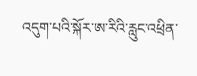འདུག་པའི་སྐོར་ཨ་རིའི་རླུང་འཕྲིན་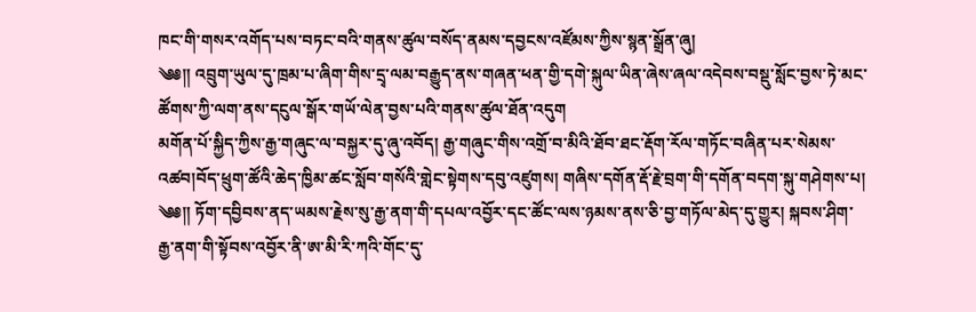ཁང་གི་གསར་འགོད་པས་བཏང་བའི་གནས་ཚུལ་བསོད་ནམས་དབྱངས་འཛོམས་ཀྱིས་སྙན་སྒྲོན་ཞུ།
༄༅།། འབྲུག་ཡུལ་དུ་ཁྲམ་པ་ཞིག་གིས་དྲྭ་ལམ་བརྒྱུད་ནས་གཞན་ཕན་གྱི་དགེ་སྐུལ་ཡིན་ཞེས་ཞལ་འདེབས་བསྡུ་སློང་བྱས་ཏེ་མང་ཚོགས་ཀྱི་ལག་ནས་དངུལ་སྒོར་གཡོ་ལེན་བྱས་པའི་གནས་ཚུལ་ཐོན་འདུག
མགོན་པོ་སྐྱིད་ཀྱིས་རྒྱ་གཞུང་ལ་བསྐྱར་དུ་ཞུ་འབོད། རྒྱ་གཞུང་གིས་འགྲོ་བ་མིའི་ཐོབ་ཐང་རྡོག་རོལ་གཏོང་བཞིན་པར་སེམས་འཚབ།བོད་ཕྲུག་ཚོའི་ཆེད་ཁྱིམ་ཚང་སློབ་གསོའི་གླེང་སྟེགས་དབུ་འཛུགས། གཞིས་དགོན་རྡོ་རྗེ་བྲག་གི་དགོན་བདག་སྐུ་གཤེགས་པ།
༄༅།། ཏོག་དབྱིབས་ནད་ཡམས་རྗེས་སུ་རྒྱ་ནག་གི་དཔལ་འབྱོར་དང་ཚོང་ལས་ཉམས་ནས་ཅི་བྱ་གཏོལ་མེད་དུ་གྱུར། སྐབས་ཤིག་རྒྱ་ནག་གི་སྟོབས་འབྱོར་ནི་ཨ་མི་རི་ཀའི་གོང་དུ་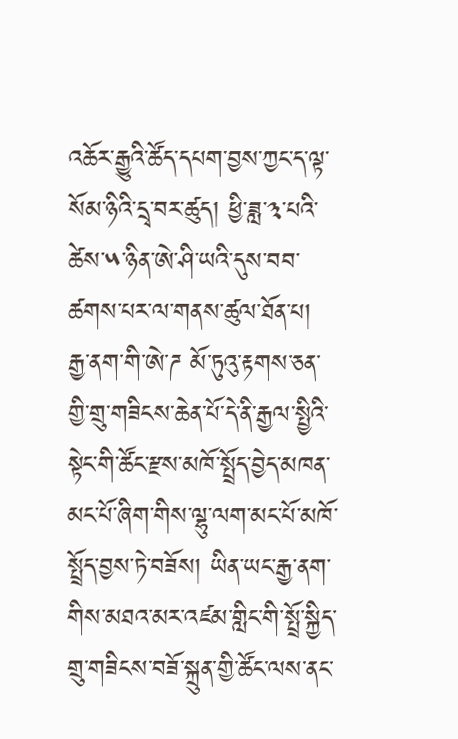འཆོར་རྒྱུའི་ཚོད་དཔག་བྱས་ཀྱང་ད་ལྟ་སོམ་ཉིའི་དྲྭ་བར་ཚུད། ཕྱི་ཟླ་༣་པའི་ཚེས་༥་ཉིན་ཨེ་ཤི་ཡའི་དུས་བབ་ཚགས་པར་ལ་གནས་ཚུལ་ཐོན་པ།
རྒྱ་ནག་གི་ཨེ་ཌ མོ་ཏུའུ་རྟགས་ཅན་གྱི་གྲུ་གཟིངས་ཆེན་པོ་དེ་ནི་རྒྱལ་སྤྱིའི་སྟེང་གི་ཚོང་རྫས་མཁོ་སྤྲོད་བྱེད་མཁན་མང་པོ་ཞིག་གིས་ལྷུ་ལག་མང་པོ་མཁོ་སྤྲོད་བྱས་ཏེ་བཟོས། ཡིན་ཡང་རྒྱ་ནག་གིས་མཐའ་མར་འཛམ་གླིང་གི་སྤྲོ་སྐྱིད་གྲུ་གཟིངས་བཟོ་སྐྲུན་གྱི་ཚོང་ལས་ནང་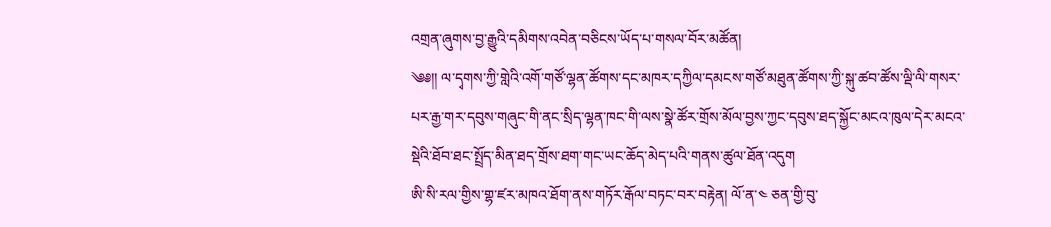འགྲན་ཞུགས་བྱ་རྒྱུའི་དམིགས་འབེན་བཅིངས་ཡོད་པ་གསལ་བོར་མཚོན།
༄༅།། ལ་དྭགས་ཀྱི་གླེའི་འགོ་གཙོ་ལྷན་ཚོགས་དང་མཁར་དཀྱིལ་དམངས་གཙོ་མཐུན་ཚོགས་ཀྱི་སྐུ་ཚབ་ཚོས་ལྡི་ལི་གསར་པར་རྒྱ་གར་དབུས་གཞུང་གི་ནང་སྲིད་ལྷན་ཁང་གི་ལས་སྣེ་ཚོར་གྲོས་མོལ་བྱས་ཀྱང་དབུས་ཐད་སྐྱོང་མངའ་ཁུལ་དེར་མངའ་སྡེའི་ཐོབ་ཐང་སྤྲོད་མིན་ཐད་གྲོས་ཐག་གང་ཡང་ཆོད་མེད་པའི་གནས་ཚུལ་ཐོན་འདུག
ཨི་སི་རལ་གྱིས་གྷ་ཛར་མཁའ་ཐོག་ནས་གཏོར་རྒོལ་བཏང་བར་བརྟེན། ལོ་ན་༤ ཅན་གྱི་བུ་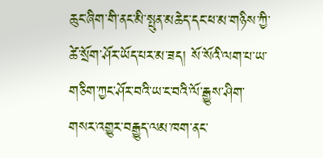ཆུང་ཞིག་གི་ནང་མི་སྤུན་མཆེད་དང་ཕ་མ་གཉིས་ཀྱི་ཚེ་སྲོག་ཤོར་ཡོད་པར་མ་ཟད། སོ་སོའི་ལག་པ་ཡ་གཅིག་ཀྱང་ཤོར་བའི་ཡ་ང་བའི་ལོ་རྒྱུས་ཤིག་གསར་འགྱུར་བརྒྱུད་ལམ་ཁག་ནང་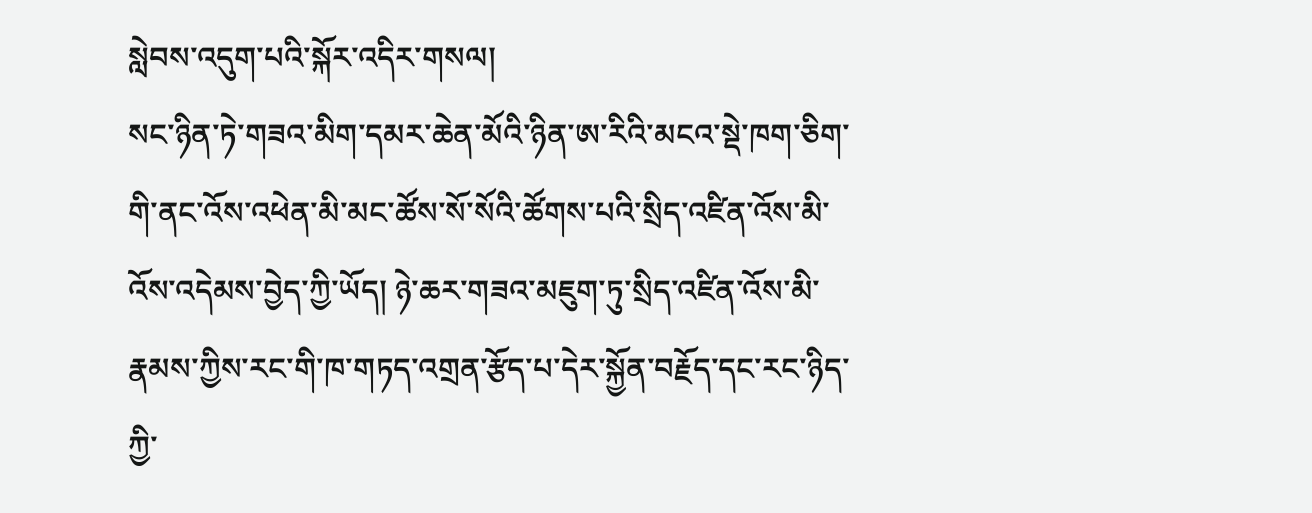སླེབས་འདུག་པའི་སྐོར་འདིར་གསལ།
སང་ཉིན་ཏེ་གཟའ་མིག་དམར་ཆེན་མོའི་ཉིན་ཨ་རིའི་མངའ་སྡེ་ཁག་ཅིག་གི་ནང་འོས་འཕེན་མི་མང་ཚོས་སོ་སོའི་ཚོགས་པའི་སྲིད་འཛིན་འོས་མི་འོས་འདེམས་བྱེད་ཀྱི་ཡོད། ཉེ་ཆར་གཟའ་མཇུག་ཏུ་སྲིད་འཛིན་འོས་མི་རྣམས་ཀྱིས་རང་གི་ཁ་གཏད་འགྲན་རྩོད་པ་དེར་སྐྱོན་བརྗོད་དང་རང་ཉིད་ཀྱི་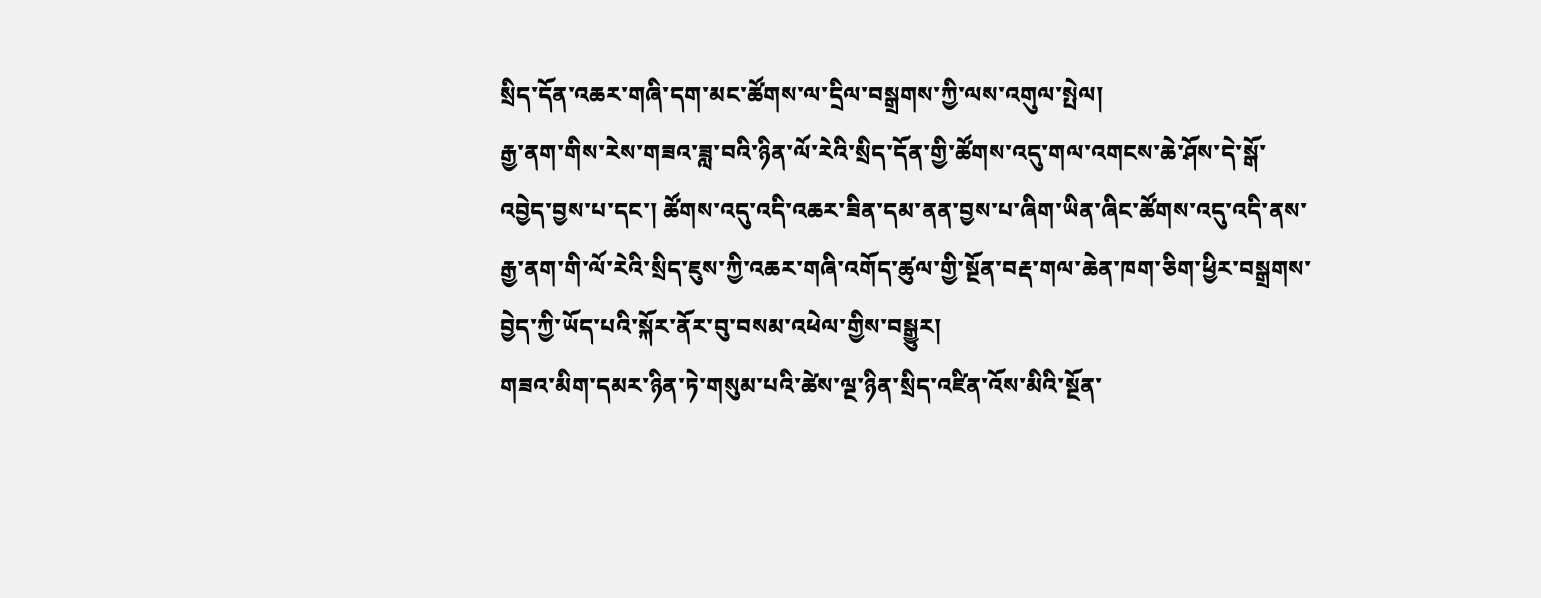སྲིད་དོན་འཆར་གཞི་དག་མང་ཚོགས་ལ་དྲིལ་བསྒྲགས་ཀྱི་ལས་འགུལ་སྤེལ།
རྒྱ་ནག་གིས་རེས་གཟའ་ཟླ་བའི་ཉིན་ལོ་རེའི་སྲིད་དོན་གྱི་ཚོགས་འདུ་གལ་འགངས་ཆེ་ཤོས་དེ་སྒོ་འབྱེད་བྱས་པ་དང་། ཚོགས་འདུ་འདི་འཆར་ཟིན་དམ་ནན་བྱས་པ་ཞིག་ཡིན་ཞིང་ཚོགས་འདུ་འདི་ནས་རྒྱ་ནག་གི་ལོ་རེའི་སྲིད་ཇུས་ཀྱི་འཆར་གཞི་འགོད་ཚུལ་གྱི་སྔོན་བརྡ་གལ་ཆེན་ཁག་ཅིག་ཕྱིར་བསྒྲགས་བྱེད་ཀྱི་ཡོད་པའི་སྐོར་ནོར་བུ་བསམ་འཕེལ་གྱིས་བསྒྱུར།
གཟའ་མིག་དམར་ཉིན་ཏེ་གསུམ་པའི་ཚེས་ལྔ་ཉིན་སྲིད་འཛིན་འོས་མིའི་སྔོན་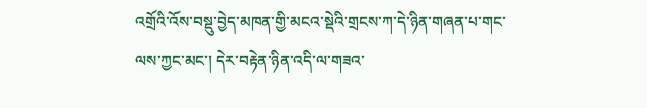འགྲོའི་འོས་བསྡུ་བྱེད་མཁན་གྱི་མངའ་སྡེའི་གྲངས་ཀ་དེ་ཉིན་གཞན་པ་གང་ལས་ཀྱང་མང་། དེར་བརྟེན་ཉིན་འདི་ལ་གཟའ་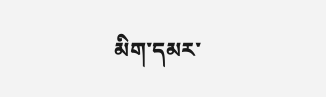མིག་དམར་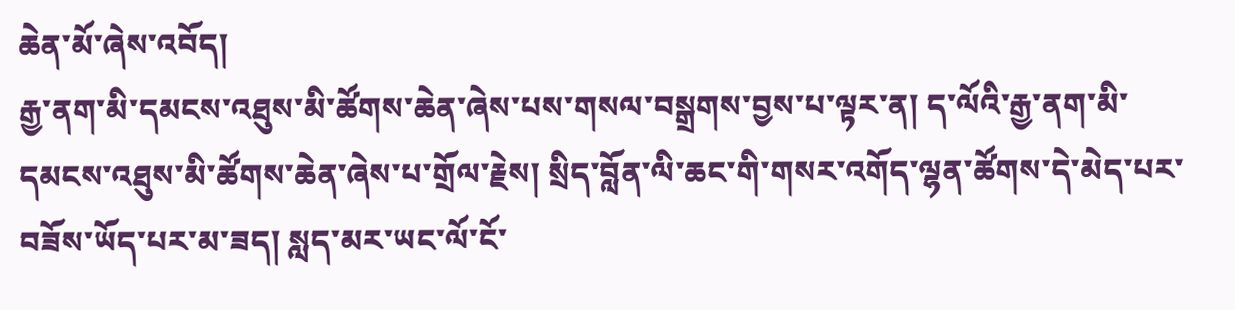ཆེན་མོ་ཞེས་འབོད།
རྒྱ་ནག་མི་དམངས་འཐུས་མི་ཚོགས་ཆེན་ཞེས་པས་གསལ་བསྒྲགས་བྱས་པ་ལྟར་ན། ད་ལོའི་རྒྱ་ནག་མི་དམངས་འཐུས་མི་ཚོགས་ཆེན་ཞེས་པ་གྲོལ་རྗེས། སྲིད་བློན་ལི་ཆང་གི་གསར་འགོད་ལྷན་ཚོགས་དེ་མེད་པར་བཟོས་ཡོད་པར་མ་ཟད། སླད་མར་ཡང་ལོ་ངོ་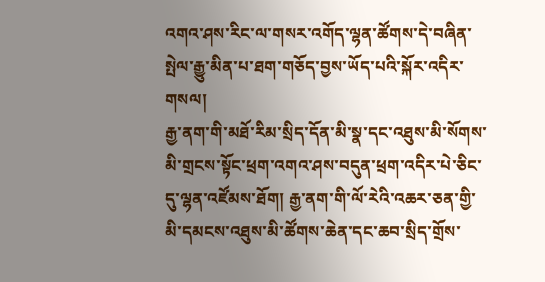འགའ་ཤས་རིང་ལ་གསར་འགོད་ལྷན་ཚོགས་དེ་བཞིན་སྤེལ་རྒྱུ་མིན་པ་ཐག་གཅོད་བྱས་ཡོད་པའི་སྐོར་འདིར་གསལ།
རྒྱ་ནག་གི་མཐོ་རིམ་སྲིད་དོན་མི་སྣ་དང་འཐུས་མི་སོགས་མི་གྲངས་སྟོང་ཕྲག་འགའ་ཤས་བདུན་ཕྲག་འདིར་པེ་ཅིང་དུ་ལྷན་འཛོམས་ཐོག། རྒྱ་ནག་གི་ལོ་རེའི་འཆར་ཅན་གྱི་མི་དམངས་འཐུས་མི་ཚོགས་ཆེན་དང་ཆབ་སྲིད་གྲོས་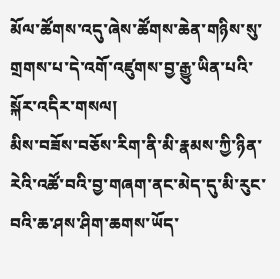མོལ་ཚོགས་འདུ་ཞེས་ཚོགས་ཆེན་གཉིས་སུ་གྲགས་པ་དེ་འགོ་འཛུགས་བྱ་རྒྱུ་ཡིན་པའི་སྐོར་འདིར་གསལ།
མིས་བཟོས་བཅོས་རིག་ནི་མི་རྣམས་ཀྱི་ཉིན་རེའི་འཚོ་བའི་བྱ་གཞག་ནང་མེད་དུ་མི་རུང་བའི་ཆ་ཤས་ཤིག་ཆགས་ཡོད་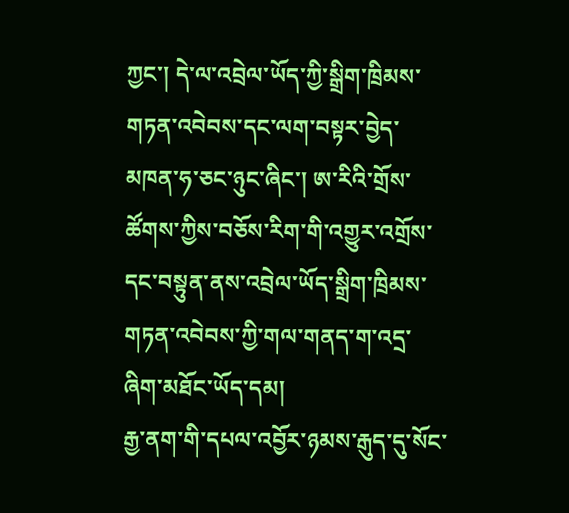ཀྱང་། དེ་ལ་འབྲེལ་ཡོད་ཀྱི་སྒྲིག་ཁྲིམས་གཏན་འབེབས་དང་ལག་བསྟར་བྱེད་མཁན་ཧ་ཅང་ཉུང་ཞིང་། ཨ་རིའི་གྲོས་ཚོགས་ཀྱིས་བཅོས་རིག་གི་འགྱུར་འགྲོས་དང་བསྟུན་ནས་འབྲེལ་ཡོད་སྒྲིག་ཁྲིམས་གཏན་འབེབས་ཀྱི་གལ་གནད་ག་འདྲ་ཞིག་མཐོང་ཡོད་དམ།
རྒྱ་ནག་གི་དཔལ་འབྱོར་ཉམས་རྒུད་དུ་སོང་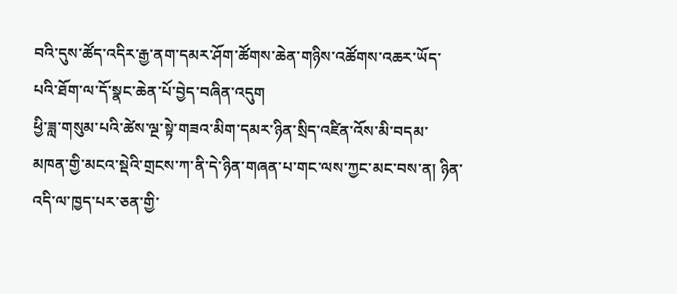བའི་དུས་ཚོད་འདིར་རྒྱ་ནག་དམར་ཤོག་ཚོགས་ཆེན་གཉིས་འཚོགས་འཆར་ཡོད་པའི་ཐོག་ལ་དོ་སྣང་ཆེན་པོ་བྱེད་བཞིན་འདུག
ཕྱི་ཟླ་གསུམ་པའི་ཚེས་ལྔ་སྟེ་གཟའ་མིག་དམར་ཉིན་སྲིད་འཛིན་འོས་མི་བདམ་མཁན་གྱི་མངའ་སྡེའི་གྲངས་ཀ་ནི་དེ་ཉིན་གཞན་པ་གང་ལས་ཀྱང་མང་བས་ན། ཉིན་འདི་ལ་ཁྱད་པར་ཅན་གྱི་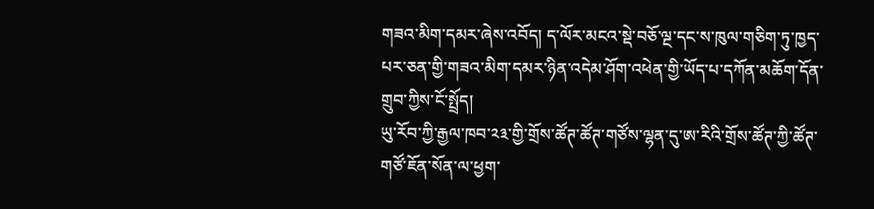གཟའ་མིག་དམར་ཞེས་འབོད། ད་ལོར་མངའ་སྡེ་བཅོ་ལྔ་དང་ས་ཁུལ་གཅིག་ཏུ་ཁྱད་པར་ཅན་གྱི་གཟའ་མིག་དམར་ཉིན་འདེམ་ཤོག་འཕེན་གྱི་ཡོད་པ་དཀོན་མཆོག་དོན་གྲུབ་ཀྱིས་ངོ་སྤྲོད།
ཡུ་རོབ་ཀྱི་རྒྱལ་ཁབ་༢༣་གྱི་གྲོས་ཚོཊ་ཚོཊ་གཙོས་ལྷན་དུ་ཨ་རིའི་གྲོས་ཚོཊ་ཀྱི་ཚོཊ་གཙོ་ཇོན་སོན་ལ་ཕྱག་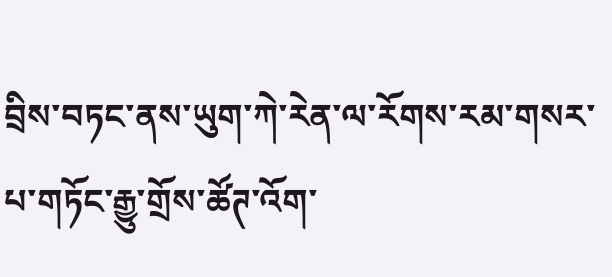བྲིས་བཏང་ནས་ཡུག་ཀེ་རེན་ལ་རོགས་རམ་གསར་པ་གཏོང་རྒྱུ་གྲོས་ཚོཊ་འོག་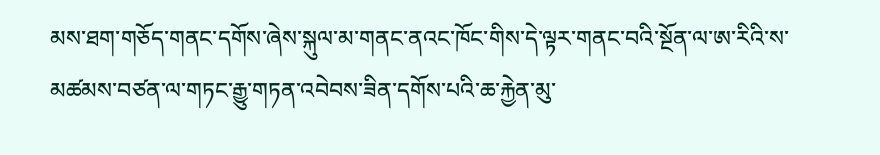མས་ཐག་གཅོད་གནང་དགོས་ཞེས་སྐུལ་མ་གནང་ནའང་ཁོང་གིས་དེ་ལྟར་གནང་བའི་སྔོན་ལ་ཨ་རིའི་ས་མཚམས་བཙན་ལ་གཏང་རྒྱུ་གཏན་འབེབས་ཟིན་དགོས་པའི་ཆ་རྐྱེན་མུ་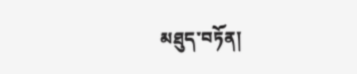མཐུད་བཏོན།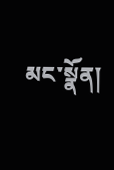མང་སྣོན།